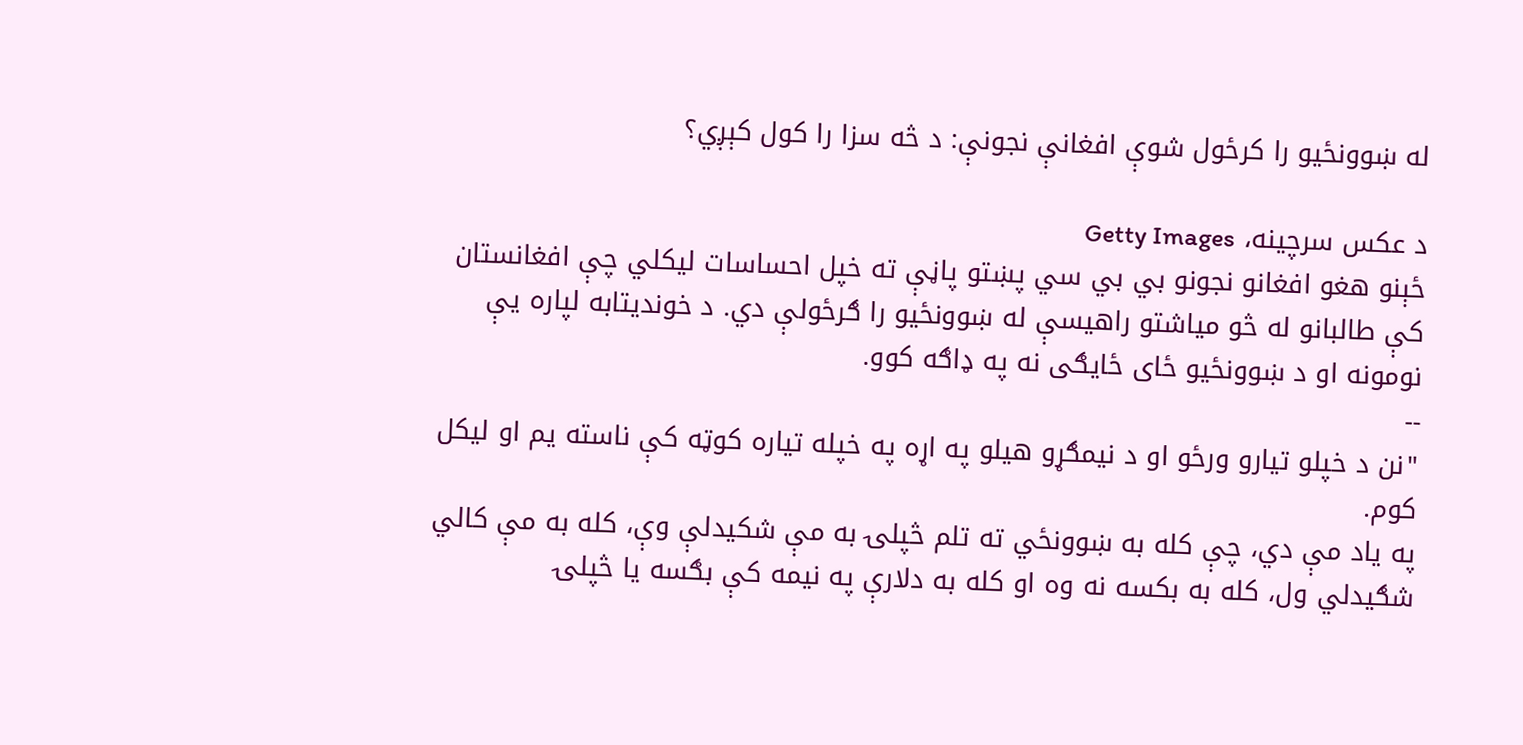له ښوونځیو را کرځول شوې افغانې نجونې: د څه سزا را کول کېږي؟

د عکس سرچینه، Getty Images
ځېنو هغو افغانو نجونو بي بي سي پښتو پاڼې ته خپل احساسات لیکلي چې افغانستان کې طالبانو له څو میاشتو راهیسې له ښوونځیو را ګرځولې دي. د خوندیتابه لپاره یې نومونه او د ښوونځیو ځای ځایګی نه په ډاګه کوو.
--
"نن د خپلو تیارو ورځو او د نیمګړو هیلو په اړه په خپله تیاره کوټه کې ناسته یم او ليکل کوم.
په یاد مې دي، چې کله به ښوونځي ته تلم څپلۍ به مې شکیدلې وې، کله به مې کالي شګیدلي ول، کله به بکسه نه وه او کله به دلارې په نیمه کې بګسه یا څپلۍ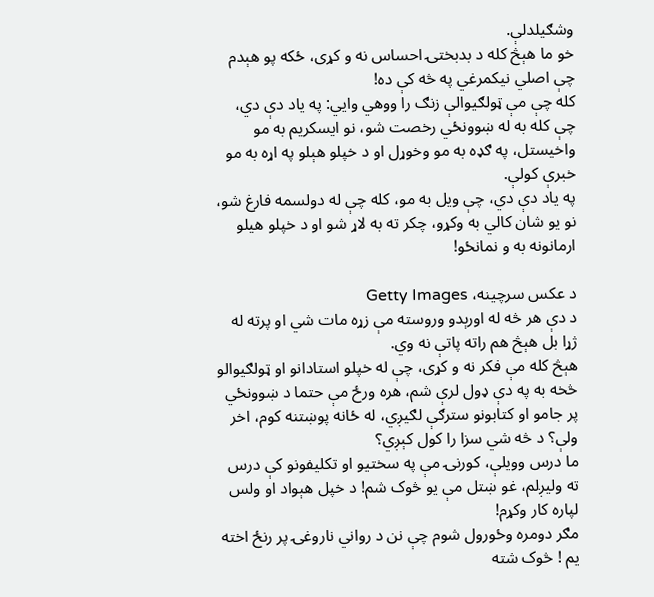وشګیلدلې.
خو ما هېڅ کله د بدبختۍ احساس نه و کړی، ځکه پو هېدم چې اصلي نیکمرغي په څه کې ده!
کله چې مې ټولګيوالې زنګ را ووهي وايي: په یاد دې دي، چې کله به له ښوونځي رخصت شو، نو ایسکریم به مو واخیستل، په ګډه به مو وخوړل او د خپلو هېلو په اړه به مو خبرې کولې.
په یاد دې دي، چې ویل به مو، کله چې له دولسمه فارغ شو، نو یو شان کالي به وکړو، چکر ته به لاړ شو او د خپلو هیلو ارمانونه به و نمانځو!

د عکس سرچینه، Getty Images
د دې هر څه له اورېدو وروسته مې زړه مات شي او پرته له ژړا بل هېڅ هم راته پاتې نه وي.
هېڅ کله مې فکر نه و کړی، چې له خپلو استادانو او ټولګیوالو څخه به په دې ډول لرې شم، هره ورځ مې حتما د ښوونځي پر جامو او کتابونو سترګې لګیږي، له ځانه پوښتنه کوم، اخر ولې؟ د څه شي سزا را کول کېږي؟
ما درس وویلې، کورنۍ مې په سختیو او تکلیفونو کې درس ته ولیږلم، غو ښتل مې یو څوک شم! د خپل هېواد او ولس لپاره کار وکړم!
مګر دومره وځورول شوم چې نن د رواني ناروغۍ پر رنځ اخته یم ! څوک شته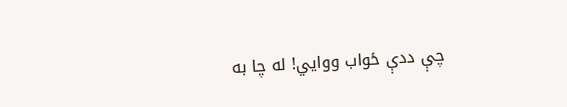چې ددې ځواب ووايي! له چا به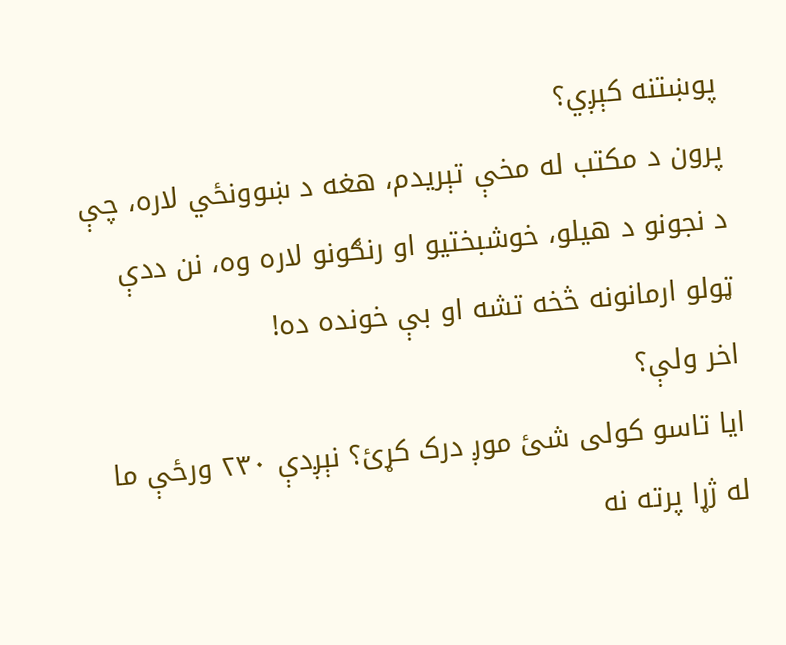پوښتنه کېږي؟
پرون د مکتب له مخې تېریدم، هغه د ښوونځي لاره، چې د نجونو د هیلو، خوشبختیو او رنګونو لاره وه، نن ددې ټولو ارمانونه څخه تشه او بې خونده ده!
اخر ولې؟
ایا تاسو کولی شئ موږ درک کړئ؟ نېږدې ۲۳۰ ورځې ما له ژړا پرته نه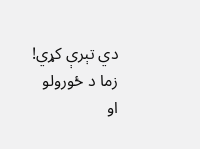دي تېرې کړي!
زما د ځورولو او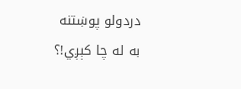دردولو پوښتنه به له چا کېږي!؟